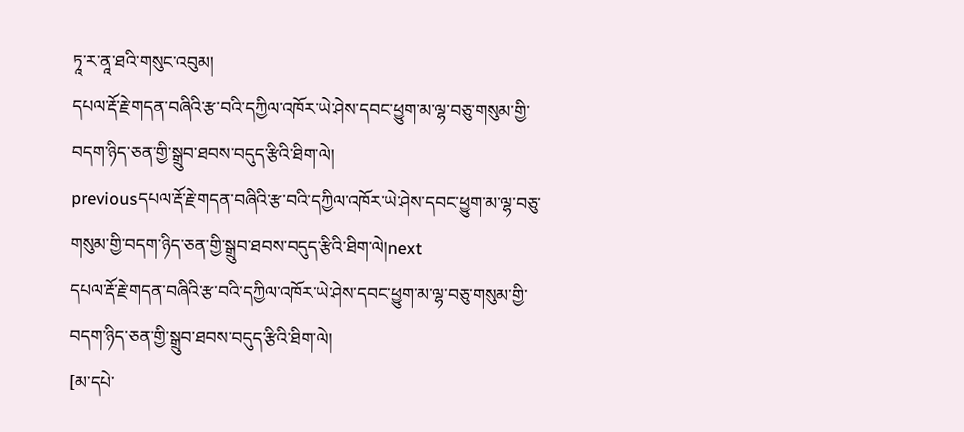ཏཱ་ར་ནཱ་ཐའི་གསུང་འབུམ།
དཔལ་རྡོ་རྗེ་གདན་བཞིའི་རྩ་བའི་དཀྱིལ་འཁོར་ཡེ་ཤེས་དབང་ཕྱུག་མ་ལྷ་བཅུ་གསུམ་གྱི་བདག་ཉིད་ཅན་གྱི་སྒྲུབ་ཐབས་བདུད་རྩིའི་ཐིག་ལེ།
previousདཔལ་རྡོ་རྗེ་གདན་བཞིའི་རྩ་བའི་དཀྱིལ་འཁོར་ཡེ་ཤེས་དབང་ཕྱུག་མ་ལྷ་བཅུ་གསུམ་གྱི་བདག་ཉིད་ཅན་གྱི་སྒྲུབ་ཐབས་བདུད་རྩིའི་ཐིག་ལེ།next
དཔལ་རྡོ་རྗེ་གདན་བཞིའི་རྩ་བའི་དཀྱིལ་འཁོར་ཡེ་ཤེས་དབང་ཕྱུག་མ་ལྷ་བཅུ་གསུམ་གྱི་བདག་ཉིད་ཅན་གྱི་སྒྲུབ་ཐབས་བདུད་རྩིའི་ཐིག་ལེ།
[མ་དཔེ་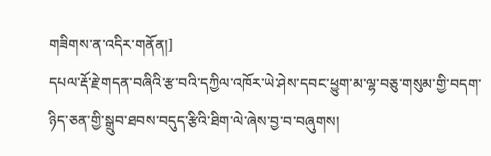གཟིགས་ན་འདིར་གནོན།]
དཔལ་རྡོ་རྗེ་གདན་བཞིའི་རྩ་བའི་དཀྱིལ་འཁོར་ཡེ་ཤེས་དབང་ཕྱུག་མ་ལྷ་བཅུ་གསུམ་གྱི་བདག་ཉིད་ཅན་གྱི་སྒྲུབ་ཐབས་བདུད་རྩིའི་ཐིག་ལེ་ཞེས་བྱ་བ་བཞུགས།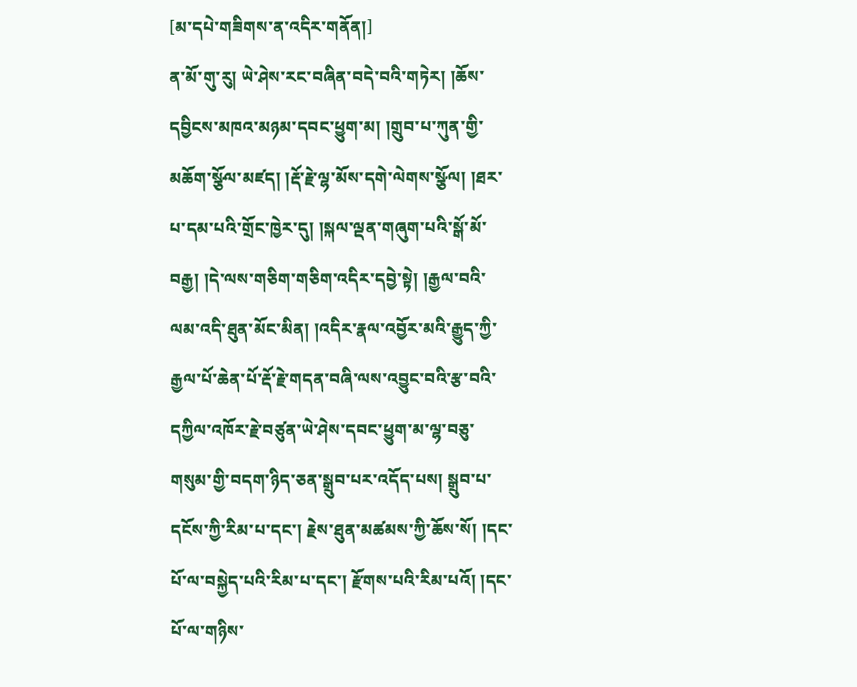[མ་དཔེ་གཟིགས་ན་འདིར་གནོན།]
ན་མོ་གུ་རུ། ཡེ་ཤེས་རང་བཞིན་བདེ་བའི་གཏེར། །ཆོས་དབྱིངས་མཁའ་མཉམ་དབང་ཕྱུག་མ། །གྲུབ་པ་ཀུན་གྱི་མཆོག་སྩོལ་མཛད། །རྡོ་རྗེ་ལྷ་མོས་དགེ་ལེགས་སྩོལ། །ཐར་པ་དམ་པའི་གྲོང་ཁྱེར་དུ། །སྐལ་ལྡན་གཞུག་པའི་སྒོ་མོ་བརྒྱ། །དེ་ལས་གཅིག་གཅིག་འདིར་དབྱེ་སྟེ། །རྒྱལ་བའི་ལམ་འདི་ཐུན་མོང་མིན། །འདིར་རྣལ་འབྱོར་མའི་རྒྱུད་ཀྱི་རྒྱལ་པོ་ཆེན་པོ་རྡོ་རྗེ་གདན་བཞི་ལས་འབྱུང་བའི་རྩ་བའི་དཀྱིལ་འཁོར་རྗེ་བཙུན་ཡེ་ཤེས་དབང་ཕྱུག་མ་ལྷ་བཅུ་གསུམ་གྱི་བདག་ཉིད་ཅན་སྒྲུབ་པར་འདོད་པས། སྒྲུབ་པ་དངོས་ཀྱི་རིམ་པ་དང་། རྗེས་ཐུན་མཚམས་ཀྱི་ཆོས་སོ། །དང་པོ་ལ་བསྐྱེད་པའི་རིམ་པ་དང་། རྫོགས་པའི་རིམ་པའོ། །དང་པོ་ལ་གཉིས་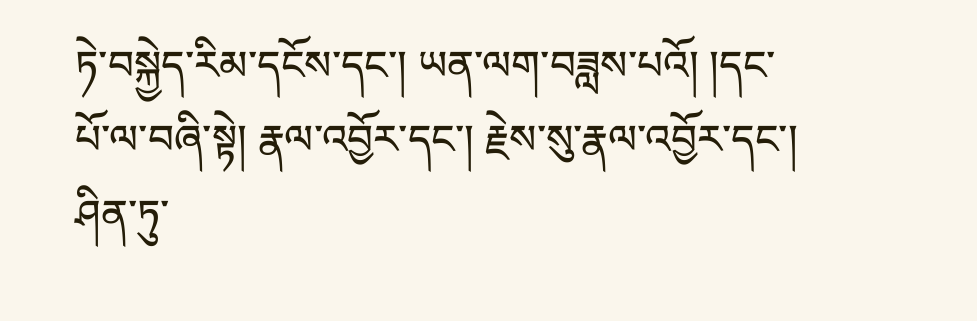ཏེ་བསྐྱེད་རིམ་དངོས་དང་། ཡན་ལག་བཟླས་པའོ། །དང་པོ་ལ་བཞི་སྟེ། རྣལ་འབྱོར་དང་། རྗེས་སུ་རྣལ་འབྱོར་དང་། ཤིན་ཏུ་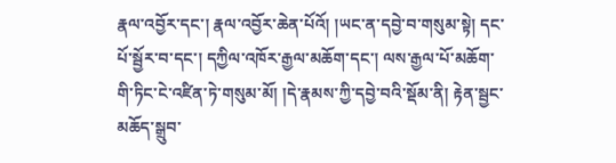རྣལ་འབྱོར་དང་། རྣལ་འབྱོར་ཆེན་པོའོ། །ཡང་ན་དབྱེ་བ་གསུམ་སྟེ། དང་པོ་སྦྱོར་བ་དང་། དཀྱིལ་འཁོར་རྒྱལ་མཆོག་དང་། ལས་རྒྱལ་པོ་མཆོག་གི་ཏིང་ངེ་འཛིན་ཏེ་གསུམ་མོ། །དེ་རྣམས་ཀྱི་དབྱེ་བའི་སྡོམ་ནི། རྟེན་སྦྱང་མཆོད་སྒྲུབ་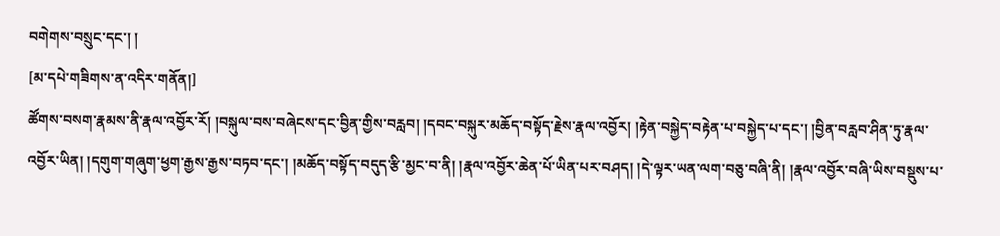བགེགས་བསྲུང་དང་། །
[མ་དཔེ་གཟིགས་ན་འདིར་གནོན།]
ཚོགས་བསག་རྣམས་ནི་རྣལ་འབྱོར་རོ། །བསྐུལ་བས་བཞེངས་དང་བྱིན་གྱིས་བརླབ། །དབང་བསྐུར་མཆོད་བསྟོད་རྗེས་རྣལ་འབྱོར། །རྟེན་བསྐྱེད་བརྟེན་པ་བསྐྱེད་པ་དང་། །བྱིན་བརླབ་ཤིན་ཏུ་རྣལ་འབྱོར་ཡིན། །དགུག་གཞུག་ཕྱག་རྒྱས་རྒྱས་བཏབ་དང་། །མཆོད་བསྟོད་བདུད་རྩི་མྱང་བ་ནི། །རྣལ་འབྱོར་ཆེན་པོ་ཡིན་པར་བཤད། །དེ་ལྟར་ཡན་ལག་བཅུ་བཞི་ནི། །རྣལ་འབྱོར་བཞི་ཡིས་བསྡུས་པ་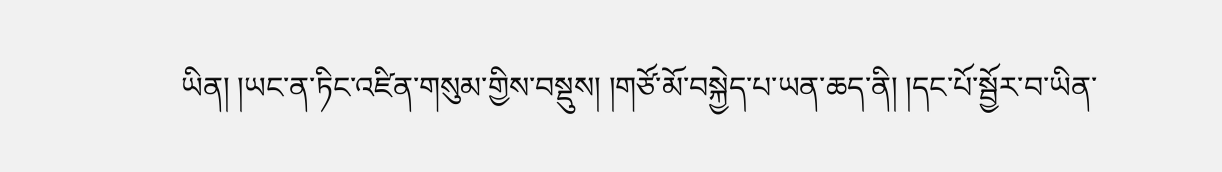ཡིན། །ཡང་ན་ཏིང་འཛིན་གསུམ་གྱིས་བསྡུས། །གཙོ་མོ་བསྐྱེད་པ་ཡན་ཆད་ནི། །དང་པོ་སྦྱོར་བ་ཡིན་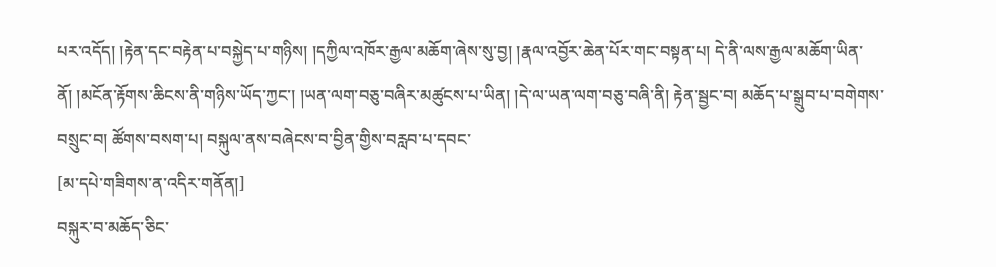པར་འདོད། །རྟེན་དང་བརྟེན་པ་བསྐྱེད་པ་གཉིས། །དཀྱིལ་འཁོར་རྒྱལ་མཆོག་ཞེས་སུ་བྱ། །རྣལ་འབྱོར་ཆེན་པོར་གང་བསྟན་པ། དེ་ནི་ལས་རྒྱལ་མཆོག་ཡིན་ནོ། །མངོན་རྟོགས་ཆིངས་ནི་གཉིས་ཡོད་ཀྱང་། །ཡན་ལག་བཅུ་བཞིར་མཚུངས་པ་ཡིན། །དེ་ལ་ཡན་ལག་བཅུ་བཞི་ནི། རྟེན་སྦྱང་བ། མཆོད་པ་སྒྲུབ་པ་བགེགས་བསྲུང་བ། ཚོགས་བསག་པ། བསྐུལ་ནས་བཞེངས་བ་བྱིན་གྱིས་བརླབ་པ་དབང་
[མ་དཔེ་གཟིགས་ན་འདིར་གནོན།]
བསྐུར་བ་མཆོད་ཅིང་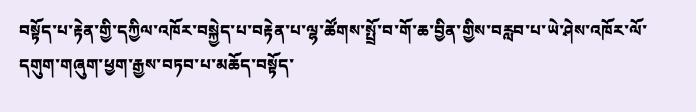བསྟོད་པ་རྟེན་གྱི་དཀྱིལ་འཁོར་བསྐྱེད་པ་བརྟེན་པ་ལྷ་ཚོགས་སྤྲོ་བ་གོ་ཆ་བྱིན་གྱིས་བརླབ་པ་ཡེ་ཤེས་འཁོར་ལོ་དགུག་གཞུག་ཕྱག་རྒྱས་བཏབ་པ་མཆོད་བསྟོད་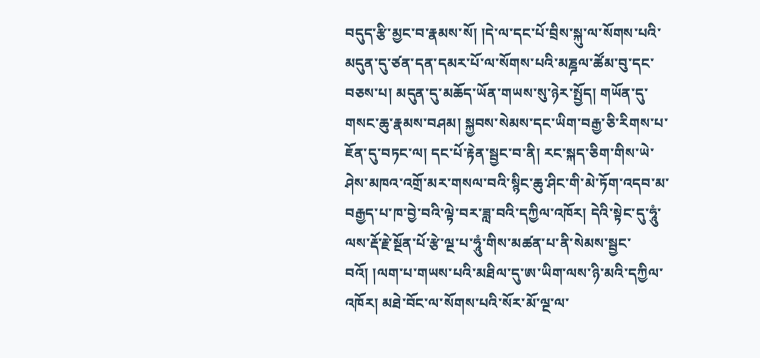བདུད་རྩི་མྱང་བ་རྣམས་སོ། །དེ་ལ་དང་པོ་བྲིས་སྐུ་ལ་སོགས་པའི་མདུན་དུ་ཙན་དན་དམར་པོ་ལ་སོགས་པའི་མཎྜལ་ཚོམ་བུ་དང་བཅས་པ། མདུན་དུ་མཆོད་ཡོན་གཡས་སུ་ཉེར་སྤྱོད། གཡོན་དུ་གསང་ཆུ་རྣམས་བཤམ། སྐྱབས་སེམས་དང་ཡིག་བརྒྱ་ཅི་རིགས་པ་ཇོན་དུ་བཏང་ལ། དང་པོ་རྟེན་སྦྱང་བ་ནི། རང་སྐད་ཅིག་གིས་ཡེ་ཤེས་མཁའ་འགྲོ་མར་གསལ་བའི་སྙིང་ཆུ་ཤིང་གི་མེ་ཏོག་འདབ་མ་བརྒྱད་པ་ཁ་བྱེ་བའི་ལྟེ་བར་ཟླ་བའི་དཀྱིལ་འཁོར། དེའི་སྟེང་དུ་ཧཱུཾ་ལས་རྡོ་རྗེ་སྔོན་པོ་རྩེ་ལྔ་པ་ཧཱུཾ་གིས་མཚན་པ་ནི་སེམས་སྦྱང་བའོ། །ལག་པ་གཡས་པའི་མཐིལ་དུ་ཨ་ཡིག་ལས་ཉི་མའི་དཀྱིལ་འཁོར། མཐེ་བོང་ལ་སོགས་པའི་སོར་མོ་ལྔ་ལ་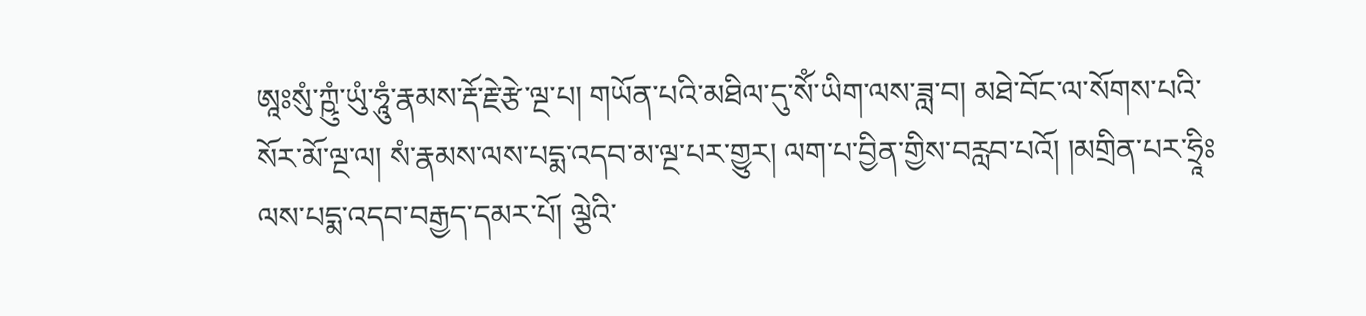ཨཱཿསུཾ་ཀྵུཾ་ཡུཾ་ཧཱུཾ་རྣམས་རྡོ་རྗེ་རྩེ་ལྔ་པ། གཡོན་པའི་མཐིལ་དུ་སོཾ་ཡིག་ལས་ཟླ་བ། མཐེ་བོང་ལ་སོགས་པའི་སོར་མོ་ལྔ་ལ། སཾ་རྣམས་ལས་པདྨ་འདབ་མ་ལྔ་པར་གྱུར། ལག་པ་བྱིན་གྱིས་བརླབ་པའོ། །མགྲིན་པར་ཧྲཱིཿལས་པདྨ་འདབ་བརྒྱད་དམར་པོ། ལྕེའི་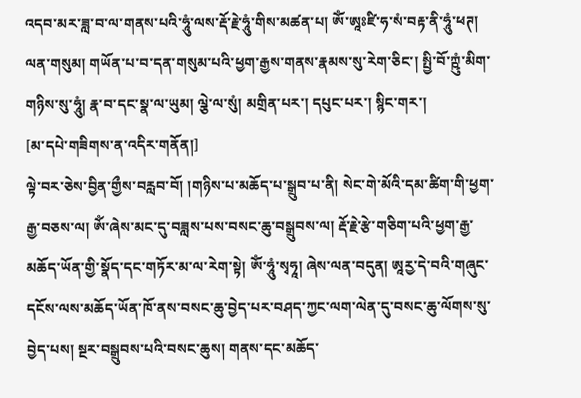འདབ་མར་ཟླ་བ་ལ་གནས་པའི་ཧཱུཾ་ལས་རྡོ་རྗེ་ཧཱུཾ་གིས་མཚན་པ། ཨོཾ་ཨཱཿཛི་ཧ་སཾ་བརྟ་ནི་ཧཱུཾ་ཕཊ། ལན་གསུམ། གཡོན་པ་བ་དན་གསུམ་པའི་ཕྱག་རྒྱས་གནས་རྣམས་སུ་རེག་ཅིང་། སྤྱི་བོ་ཀྵུཾ་མིག་གཉིས་སུ་ཧཱུཾ། རྣ་བ་དང་སྣ་ལ་ཡུམ། ལྕེ་ལ་སུཾ། མགྲིན་པར་། དཔུང་པར་། སྙིང་གར་།
[མ་དཔེ་གཟིགས་ན་འདིར་གནོན།]
ལྟེ་བར་ཅེས་བྱིན་གྱྀས་བརླབ་བོ། །གཉིས་པ་མཆོད་པ་སྒྲུབ་པ་ནི། སེང་གེ་མོའི་དམ་ཚིག་གི་ཕྱག་རྒྱ་བཅས་ལ། ཨོཾ་ཞེས་མང་དུ་བཟླས་པས་བསང་ཆུ་བསྒྲུབས་ལ། རྡོ་རྗེ་རྩེ་གཅིག་པའི་ཕྱག་རྒྱ་མཆོད་ཡོན་གྱི་སྣོད་དང་གཏོར་མ་ལ་རེག་སྟེ། ཨོཾ་ཧཱུཾ་སྭཧཱ། ཞེས་ལན་བདུན། ཨཱཪྱ་དེ་བའི་གཞུང་དངོས་ལས་མཆོད་ཡོན་ཁོ་ནས་བསང་ཆུ་བྱེད་པར་བཤད་ཀྱང་ལག་ལེན་དུ་བསང་ཆུ་ལོགས་སུ་བྱེད་པས། སྔར་བསྒྲུབས་པའི་བསང་ཆུས། གནས་དང་མཆོད་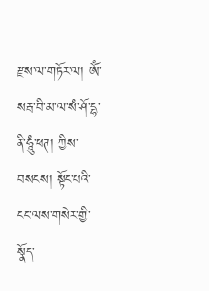རྫས་ལ་གཏོར་ལ། ཨོཾ་སརྦ་བི་མ་ལ་སཾ་ཤོ་དྷ་ནི་ཧཱུཾ་ཕཊ། ཀྱིས་བསངས། སྟོང་པའི་ངང་ལས་གསེར་གྱི་སྣོད་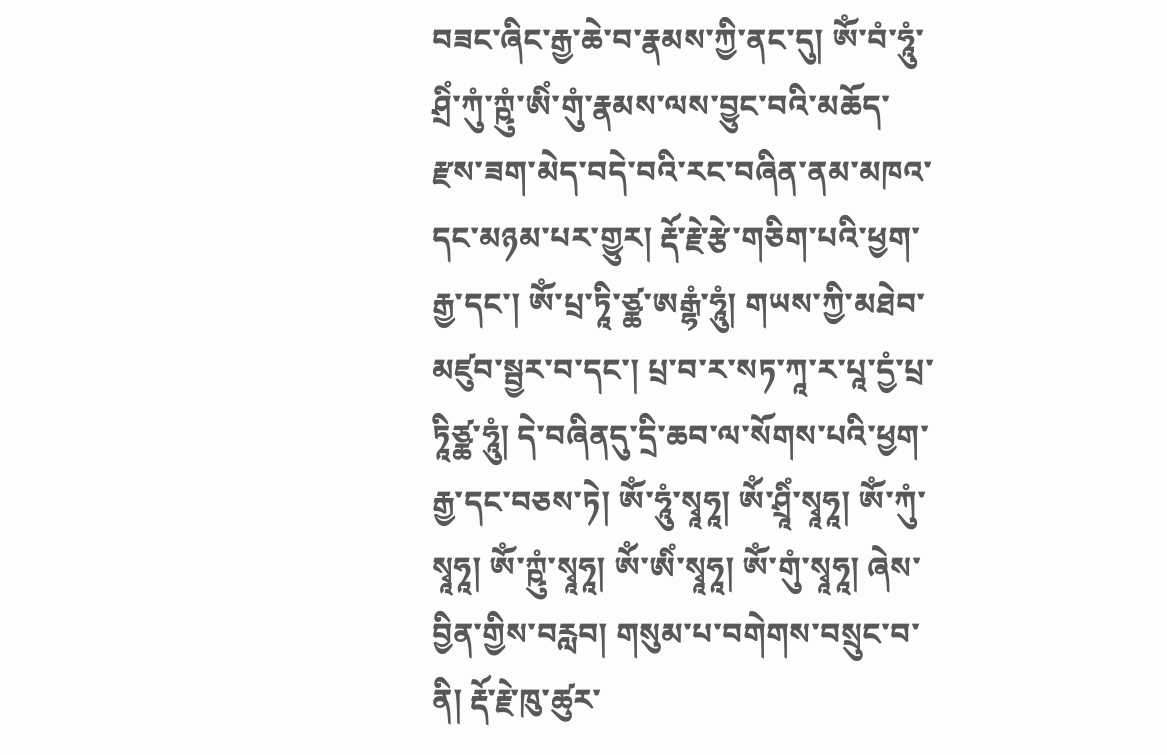བཟང་ཞིང་རྒྱ་ཆེ་བ་རྣམས་ཀྱི་ནང་དུ། ཨོཾ་བཾ་ཧཱུཾ་ཤྲིཾ་ཀུཾ་ཀྵུཾ་ཨིཾ་གུཾ་རྣམས་ལས་བྱུང་བའི་མཆོད་རྫས་ཟག་མེད་བདེ་བའི་རང་བཞིན་ནམ་མཁའ་དང་མཉམ་པར་གྱུར། རྡོ་རྗེ་རྩེ་གཅིག་པའི་ཕྱག་རྒྱ་དང་། ཨོཾ་པྲ་ཏཱི་ཙྪ་ཨརྒྷཾ་ཧཱུཾ། གཡས་ཀྱི་མཐེབ་མཛུབ་སྦྱར་བ་དང་། པྲ་བ་ར་སཏ་ཀཱ་ར་པཱ་དྱཾ་པྲ་ཏཱིཙྪ་ཧཱུཾ། དེ་བཞིནདུ་དྲི་ཆབ་ལ་སོགས་པའི་ཕྱག་རྒྱ་དང་བཅས་ཏེ། ཨོཾ་ཧཱུཾ་སྭཱཧཱ། ཨོཾ་ཤྲཱིཾ་སྭཱཧཱ། ཨོཾ་ཀུཾ་སྭཱཧཱ། ཨོཾ་ཀྵུཾ་སྭཱཧཱ། ཨོཾ་ཨིཾ་སྭཱཧཱ། ཨོཾ་གུཾ་སྭཱཧཱ། ཞེས་བྱིན་གྱིས་བརླབ། གསུམ་པ་བགེགས་བསྲུང་བ་ནི། རྡོ་རྗེ་ཁུ་ཚུར་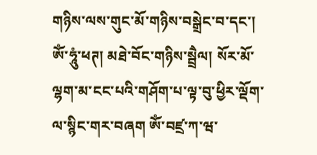གཉིས་ལས་གུང་མོ་གཉིས་བསྒྲེང་བ་དང་། ཨོཾ་ཧཱུཾ་ཕཊ། མཐེ་བོང་གཉིས་སྦྲཻལ། སོར་མོ་ལྷག་མ་ངང་པའི་གཤོག་པ་ལྟ་བུ་ཕྱིར་ལྡོག་ལ་སྙིང་གར་བཞག ཨོཾ་བཛྲ་ཀ་ཝ་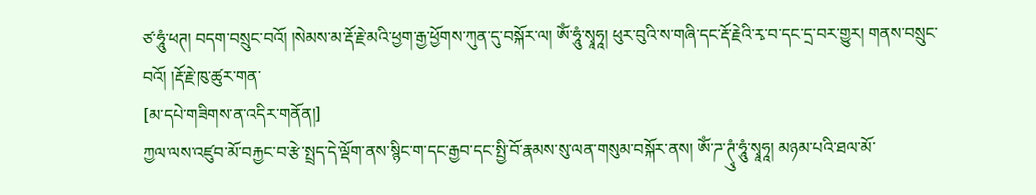ཙ་ཧཱུཾ་ཕཊ། བདག་བསྲུང་བའོ། །སེམས་མ་རྡོ་རྗེ་མའི་ཕྱག་རྒྱ་ཕྱོགས་ཀུན་དུ་བསྐོར་ལ། ཨོཾ་ཧཱུཾ་སྭཱཧཱ། ཕུར་བུའི་ས་གཞི་དང་རྡོ་རྗེའི་རྭ་བ་དང་དྲ་བར་གྱུར། གནས་བསྲུང་བའོ། །རྡོ་རྗེ་ཁུ་ཚུར་གན་
[མ་དཔེ་གཟིགས་ན་འདིར་གནོན།]
ཀྱལ་ལས་འཛུབ་མོ་བརྐྱང་བ་རྩེ་སྤྲད་དེ་ལྡོག་ནས་སྙིང་ག་དང་རྒྱབ་དང་སྤྱི་བོ་རྣམས་སུ་ལན་གསུམ་བསྐོར་ནས། ཨོཾ་ཌ་ཊྭུཾ་ཧཱུཾ་སྭཱཧཱ། མཉམ་པའི་ཐལ་མོ་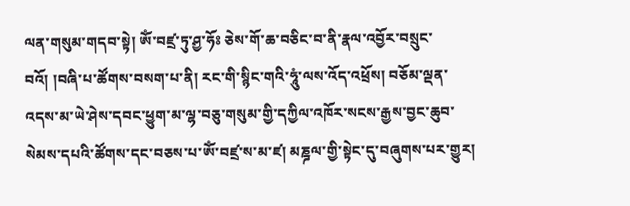ལན་གསུམ་གདབ་སྟེ། ཨོཾ་བཛྲ་ཏུ་ཤྱ་ཧོཿ ཅེས་གོ་ཆ་བཅིང་བ་ནི་རྣལ་འབྱོར་བསྲུང་བའོ། །བཞི་པ་ཚོགས་བསག་པ་ནི། རང་གི་སྙིང་གའི་ཧཱུཾ་ལས་འོད་འཕྲོས། བཅོམ་ལྡན་འདས་མ་ཡེ་ཤེས་དབང་ཕྱུག་མ་ལྷ་བཅུ་གསུམ་གྱི་དཀྱིལ་འཁོར་སངས་རྒྱས་བྱང་ཆུབ་སེམས་དཔའི་ཚོགས་དང་བཅས་པ་ཨོཾ་བཛྲ་ས་མ་ཛ། མཎྜལ་གྱི་སྟེང་དུ་བཞུགས་པར་གྱུར།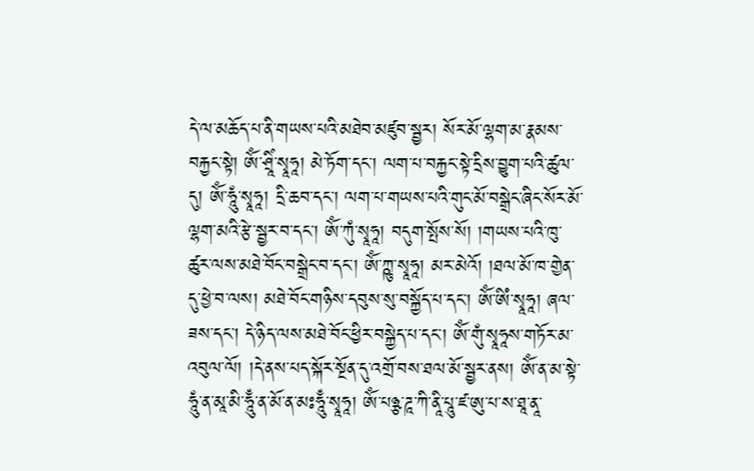དེ་ལ་མཆོད་པ་ནི་གཡས་པའི་མཐེབ་མཛུབ་སྦྱར། སོར་མོ་ལྷག་མ་རྣམས་བརྐྱང་སྟེ། ཨོཾ་ཤྲཱིཾ་སྭཱཧཱ། མེ་ཏོག་དང་། ལག་པ་བརྐྱང་སྟེ་དྲིས་བྱུག་པའི་ཚུལ་དུ། ཨོཾ་ཧཱུཾ་སྭཱཧཱ། དྲི་ཆབ་དང་། ལག་པ་གཡས་པའི་གུང་མོ་བསྒྲེང་ཞིང་སོར་མོ་ལྷག་མའི་རྩེ་སྦྱར་བ་དང་། ཨོཾ་ཀུཾ་སྭཱཧཱ། བདུག་སྤོས་སོ། །གཡས་པའི་ཁུ་ཚུར་ལས་མཐེ་བོང་བསྒྲེང་བ་དང་། ཨོཾ་ཀྵུ་སྭཱཧཱ། མར་མེའོ། །ཐལ་མོ་ཁ་གྱེན་དུ་ཕྱེ་བ་ལས། མཐེ་བོང་གཉིས་དབུས་སུ་བསྐྱོད་པ་དང་། ཨོཾ་ཨིཾ་སྭཱཧཱ། ཞལ་ཟས་དང་། དེ་ཉིད་ལས་མཐེ་བོང་ཕྱིར་བསྐྱེད་པ་དང་། ཨོཾ་གུཾ་སྭཱཧཱས་གཏོར་མ་འབུལ་ལོ། །དེ་ནས་པད་སྐོར་སྔོན་དུ་འགྲོ་བས་ཐལ་མོ་སྦྱར་ནས། ཨོཾ་ན་མ་སྟེ་ཧཱུཾ་ན་མཱ་མི་ཧཱུྃ་ན་མོ་ན་མཿཧཱུྃ་སྭཱཧཱ། ཨོཾ་པཉྩ་ཌཱ་ཀི་ནཱི་པཱུ་ཛ་ཨུ་པ་ས་ཐཱ་ནཱ་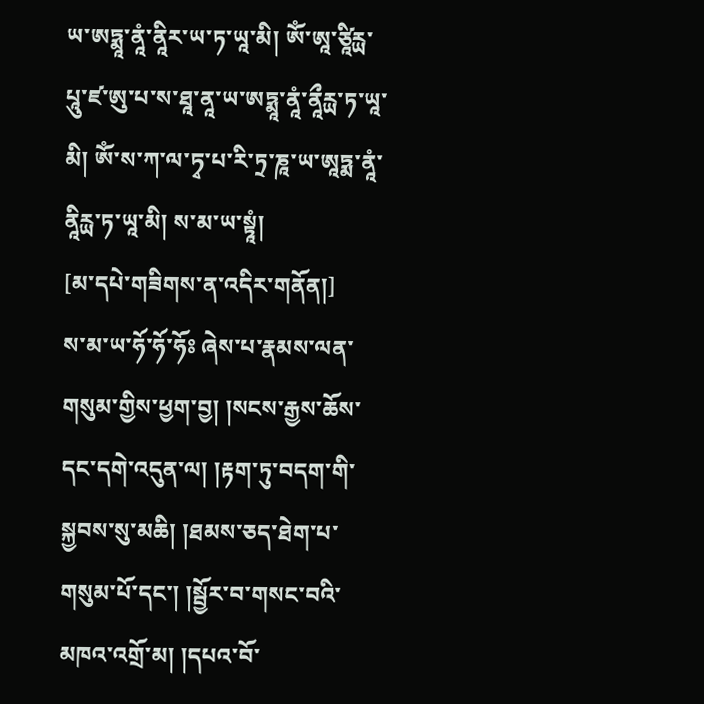ཡ་ཨཏྨཱ་ནཱཾ་ནཱིར་ཡ་ཏ་ཡཱ་མི། ཨོཾ་ཨཱ་ཙཱིརྻ་པཱུ་ཛ་ཨུ་པ་ས་ཐཱ་ནཱ་ཡ་ཨཏྨཱ་ནཱཾ་ནཱྀརྻ་ཏ་ཡཱ་མི། ཨོཾ་ས་ཀ་ལ་ཏྭ་པ་རི་ཏྲ་ཎཱ་ཡ་ཨཱཏྨ་ནཱཾ་ནཱིརྻ་ཏ་ཡཱ་མི། ས་མ་ཡ་སྟཱཾ།
[མ་དཔེ་གཟིགས་ན་འདིར་གནོན།]
ས་མ་ཡ་ཧོ་ཧོ་ཧོཿ ཞེས་པ་རྣམས་ལན་གསུམ་གྱིས་ཕྱག་བྱ། །སངས་རྒྱས་ཆོས་དང་དགེ་འདུན་ལ། །རྟག་ཏུ་བདག་གི་སྐྱབས་སུ་མཆི། །ཐམས་ཅད་ཐེག་པ་གསུམ་པོ་དང་། །སྦྱོར་བ་གསང་བའི་མཁའ་འགྲོ་མ། །དཔའ་བོ་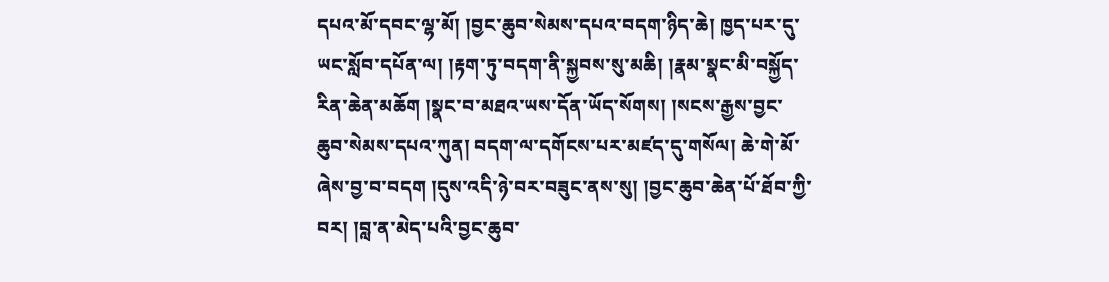དཔའ་མོ་དབང་ལྷ་མོ། །བྱང་ཆུབ་སེམས་དཔའ་བདག་ཉིད་ཆེ། ཁྱད་པར་དུ་ཡང་སློབ་དཔོན་ལ། །རྟག་ཏུ་བདག་ནི་སྐྱབས་སུ་མཆི། །རྣམ་སྣང་མི་བསྐྱོད་རིན་ཆེན་མཆོག །སྣང་བ་མཐའ་ཡས་དོན་ཡོད་སོགས། །སངས་རྒྱས་བྱང་ཆུབ་སེམས་དཔའ་ཀུན། བདག་ལ་དགོངས་པར་མཛད་དུ་གསོལ། ཆེ་གེ་མོ་ཞེས་བྱ་བ་བདག །དུས་འདི་ཉེ་བར་བཟུང་ནས་སུ། །བྱང་ཆུབ་ཆེན་པོ་ཐོབ་ཀྱི་བར། །བླ་ན་མེད་པའི་བྱང་ཆུབ་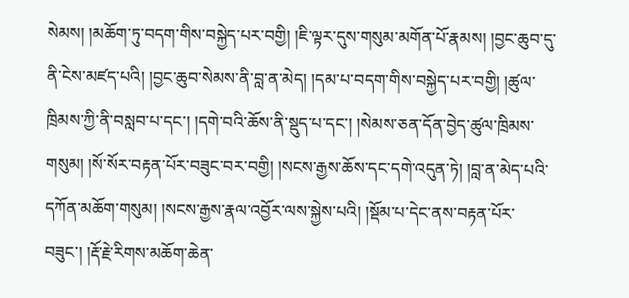སེམས། །མཆོག་ཏུ་བདག་གིས་བསྐྱེད་པར་བགྱི། །ཇི་ལྟར་དུས་གསུམ་མགོན་པོ་རྣམས། །བྱང་ཆུབ་དུ་ནི་ངེས་མཛད་པའི། །བྱང་ཆུབ་སེམས་ནི་བླ་ན་མེད། །དམ་པ་བདག་གིས་བསྐྱེད་པར་བགྱི། །ཚུལ་ཁྲིམས་ཀྱི་ནི་བསླབ་པ་དང་། །དགེ་བའི་ཆོས་ནི་སྡུད་པ་དང་། །སེམས་ཅན་དོན་བྱེད་ཚུལ་ཁྲིམས་གསུམ། །སོ་སོར་བརྟན་པོར་བཟུང་བར་བགྱི། །སངས་རྒྱས་ཆོས་དང་དགེ་འདུན་ཏེ། །བླ་ན་མེད་པའི་དཀོན་མཆོག་གསུམ། །སངས་རྒྱས་རྣལ་འབྱོར་ལས་སྐྱེས་པའི། །སྡོམ་པ་དེང་ནས་བརྟན་པོར་བཟུང་། །རྡོ་རྗེ་རིགས་མཆོག་ཆེན་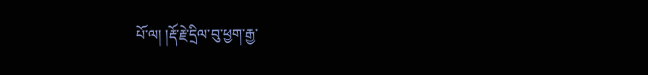པོ་ལ། །རྡོ་རྗེ་དྲིལ་བུ་ཕྱག་རྒྱ་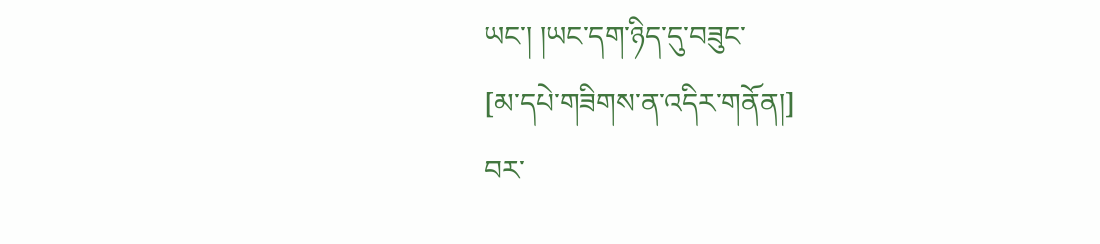ཡང་། །ཡང་དག་ཉིད་དུ་བཟུང་
[མ་དཔེ་གཟིགས་ན་འདིར་གནོན།]
བར་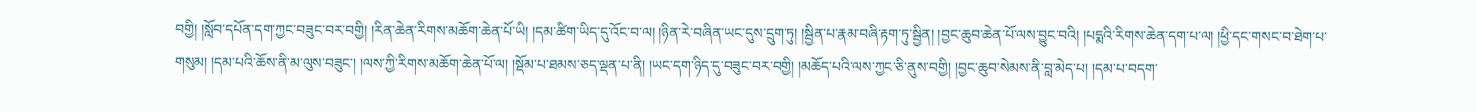བགྱི། །སློབ་དཔོན་དག་ཀྱང་བཟུང་བར་བགྱི། །རིན་ཆེན་རིགས་མཆོག་ཆེན་པོ་ཡི། །དམ་ཚིག་ཡིད་དུ་འོང་བ་ལ། །ཉིན་རེ་བཞིན་ཡང་དུས་དྲུག་ཏུ། །སྦྱིན་པ་རྣམ་བཞི་རྟག་ཏུ་སྦྱིན། །བྱང་ཆུབ་ཆེན་པོ་ལས་བྱུང་བའི། །པདྨའི་རིགས་ཆེན་དག་པ་ལ། །ཕྱི་དང་གསང་བ་ཐེག་པ་གསུམ། །དམ་པའི་ཆོས་ནི་མ་ལུས་བཟུང་། །ལས་ཀྱི་རིགས་མཆོག་ཆེན་པོ་ལ། །སྡོམ་པ་ཐམས་ཅད་ལྡན་པ་ནི། །ཡང་དག་ཉིད་དུ་བཟུང་བར་བགྱི། །མཆོད་པའི་ལས་ཀྱང་ཅི་ནུས་བགྱི། །བྱང་ཆུབ་སེམས་ནི་བླ་མེད་པ། །དམ་པ་བདག་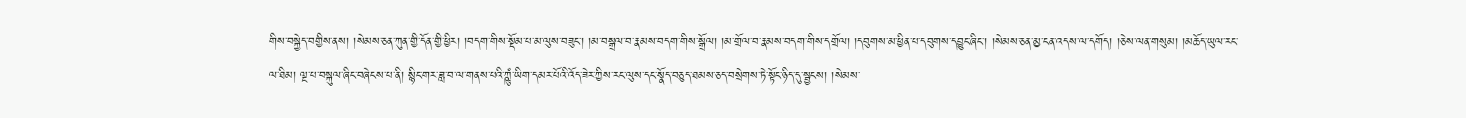གིས་བསྐྱེད་བགྱིས་ནས། །སེམས་ཅན་ཀུན་གྱི་དོན་གྱི་ཕྱིར། །བདག་གིས་སྡོམ་པ་མ་ལུས་བཟུང་། །མ་བསྒྲལ་བ་རྣམས་བདག་གིས་སྒྲོལ། །མ་གྲོལ་བ་རྣམས་བདག་གིས་དགྲོལ། །དབུགས་མ་ཕྱིན་པ་དབུགས་དབྱུང་ཞིང་། །སེམས་ཅན་མྱ་ངན་འདས་ལ་དགོད། །ཅེས་ལན་གསུམ། །མཆོད་ཡུལ་རང་ལ་ཐིམ། ལྔ་པ་བསྐུལ་ཞིང་བཞེངས་པ་ནི། སྙིང་གར་ཟླ་བ་ལ་གནས་པའི་ཀྵུཾ་ཡིག་དམར་པོའི་འོད་ཟེར་ཀྱིས་རང་ལུས་དང་སྣོད་བཅུད་ཐམས་ཅད་བསྲེགས་ཏེ་སྟོང་ཉིད་དུ་སྦྱངས། །སེམས་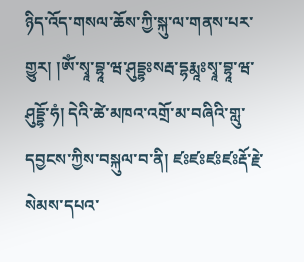ཉིད་འོད་གསལ་ཆོས་ཀྱི་སྐུ་ལ་གནས་པར་གྱུར། །ཨོཾ་སྭཱ་བྷཱ་ཝ་ཤུདྡྷཿསརྦ་དྷརྨཱཿསྭཱ་བྷཱ་ཝ་ཤུདྡྷོ་ཧཾ། དེའི་ཚེ་མཁའ་འགྲོ་མ་བཞིའི་གླུ་དབྱངས་ཀྱིས་བསྐུལ་བ་ནི། ཛཿཛཿཛཿཛཿརྡོ་རྗེ་སེམས་དཔའ་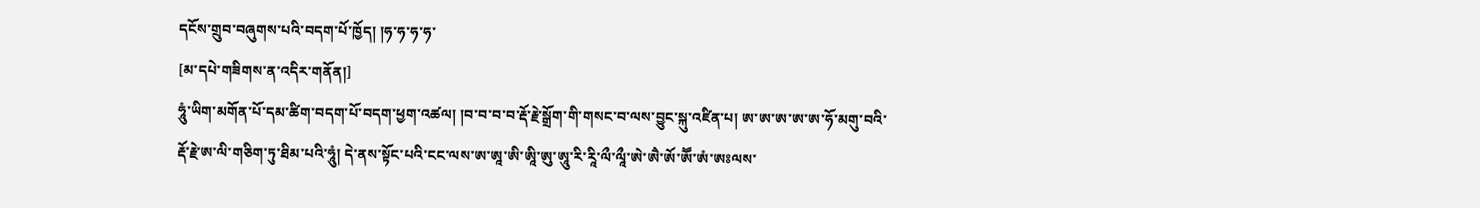དངོས་གྲུབ་བཞུགས་པའི་བདག་པོ་ཁྱོད། །ཧ་ཧ་ཧ་ཧ་
[མ་དཔེ་གཟིགས་ན་འདིར་གནོན།]
ཧཱུཾ་ཡིག་མགོན་པོ་དམ་ཚིག་བདག་པོ་བདག་ཕྱག་འཚལ། །བ་བ་བ་བ་རྡོ་རྗེ་སྒྲོག་གི་གསང་བ་ལས་བྱུང་སྐུ་འཛིན་པ། ཨ་ཨ་ཨ་ཨ་ཨ་ཧོ་མགུ་བའི་རྡོ་རྗེ་ཨ་ལི་གཅིག་ཏུ་ཐིམ་པའི་ཧཱུཾ། དེ་ནས་སྟོང་པའི་ངང་ལས་ཨ་ཨཱ་ཨི་ཨཱི་ཨུ་ཨཱུ་རི་རཱི་ལྀ་ལཱྀ་ཨེ་ཨཻ་ཨོ་ཨཽ་ཨཾ་ཨཿལས་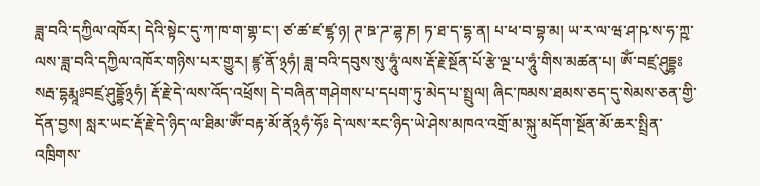ཟླ་བའི་དཀྱིལ་འཁོར། དེའི་སྟེང་དུ་ཀ་ཁ་ག་གྷ་ང་། ཙ་ཚ་ཛ་ཛྷ་ཉ། ཊ་ཋ་ཌ་ཌྷ་ཎ། ཏ་ཐ་ད་དྷ་ན། པ་ཕ་བ་བྷ་མ། ཡ་ར་ལ་ཝ་ཤ་ཥ་ས་ཧ་ཀྵ་ལས་ཟླ་བའི་དཀྱིལ་འཁོར་གཉིས་པར་གྱུར། ཛྙ་ནོ་྅ཧཾ། ཟླ་བའི་དབུས་སུ་ཧཱུཾ་ལས་རྡོ་རྗེ་སྔོན་པོ་རྩེ་ལྔ་པ་ཧཱུཾ་གིས་མཚན་པ། ཨོཾ་བཛྲ་ཤུདྡྷཿསརྦ་དྷརྨཱཿབཛྲ་ཤུདྡྷོ྅ཧཾ། རྡོ་རྗེ་དེ་ལས་འོད་འཕྲོས། དེ་བཞིན་གཤེགས་པ་དཔག་ཏུ་མེད་པ་སྤྲུལ། ཞིང་ཁམས་ཐམས་ཅད་དུ་སེམས་ཅན་གྱི་དོན་བྱས། སླར་ཡང་རྡོ་རྗེ་དེ་ཉིད་ལ་ཐིམ་ཨོཾ་བརྟ་མོ་ནོ྅ཧཾ་ཧོཿ དེ་ལས་རང་ཉིད་ཡེ་ཤེས་མཁའ་འགྲོ་མ་སྐུ་མདོག་སྔོན་མོ་ཆར་སྤྲིན་འཁྲིགས་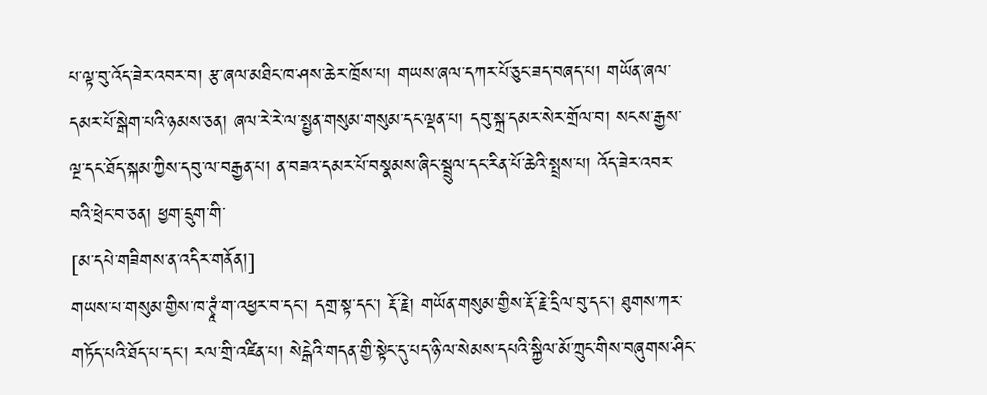པ་ལྟ་བུ་འོད་ཟེར་འབར་བ། རྩ་ཞལ་མཐིང་ཁ་ཤས་ཆེར་ཁྲོས་པ། གཡས་ཞལ་དཀར་པོ་ཅུང་ཟད་བཞད་པ། གཡོན་ཞལ་དམར་པོ་སྒེག་པའི་ཉམས་ཅན། ཞལ་རེ་རེ་ལ་སྤྱན་གསུམ་གསུམ་དང་ལྡན་པ། དབུ་སྐྲ་དམར་སེར་གྲོལ་བ། སངས་རྒྱས་ལྔ་དང་ཐོད་སྐམ་ཀྱིས་དབུ་ལ་བརྒྱན་པ། ན་བཟའ་དམར་པོ་བསྣམས་ཞིང་སྦྲུལ་དང་རིན་པོ་ཆེའི་སྤྲས་པ། འོད་ཟེར་འབར་བའི་ཕྲེང་བ་ཅན། ཕྱག་དྲུག་གི་
[མ་དཔེ་གཟིགས་ན་འདིར་གནོན།]
གཡས་པ་གསུམ་གྱིས་ཁ་ཊྭཱཾ་ག་འཕྱར་བ་དང་། དགྲ་སྟ་དང་། རྡོ་རྗེ། གཡོན་གསུམ་གྱིས་རྡོ་རྗེ་དྲིལ་བུ་དང་། ཐུགས་ཀར་གཏོད་པའི་ཐོད་པ་དང་། རལ་གྲི་འཛིན་པ། སེངྒེའི་གདན་གྱི་སྟེང་དུ་པད་ཉི་ལ་སེམས་དཔའི་སྐྱིལ་མོ་ཀྲུང་གིས་བཞུགས་ཤིང་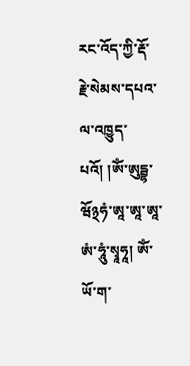རང་འོད་ཀྱི་རྡོ་རྗེ་སེམས་དཔའ་ལ་འཁྱུད་པའོ། །ཨོཾ་ཨུདྦྷ་ཝོ྅ཧཾ་ཨཱ་ཨཱ་ཨཱ་ཨཾ་ཧཱུཾ་སྭཱཧཱ། ཨོཾ་ཡོ་ག་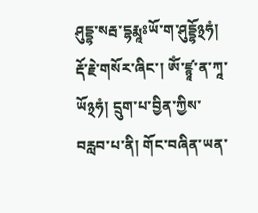ཤུདྡྷ་སརྦ་དྷརྨཱཿཡོ་ག་ཤུདྡྷོ྅ཧཾ། རྡོ་རྗེ་གསོར་ཞིང་། ཨོཾ་ཛྙཱ་ན་ཀཱ་ཡོ྅ཧཾ། དྲུག་པ་བྱིན་ཀྱིས་བརླབ་པ་ནི། གོང་བཞིན་ཡན་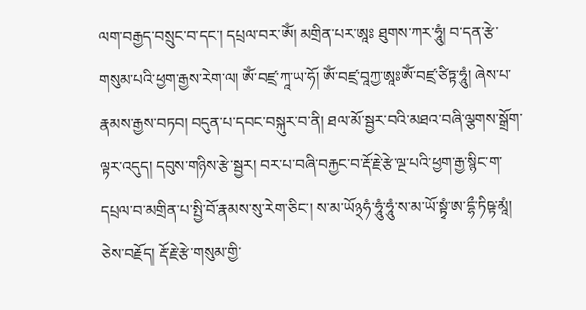ལག་བརྒྱད་བསྲུང་བ་དང་། དཔྲལ་བར་ཨོཾ། མགྲིན་པར་ཨཱཿ ཐུགས་ཀར་ཧཱུཾ། བ་དན་རྩེ་གསུམ་པའི་ཕྱག་རྒྱས་རེག་ལ། ཨོཾ་བཛྲ་ཀཱ་ཡ་ཧོ། ཨོཾ་བཛྲ་བཱཀྱ་ཨཱཿཨོཾ་བཛྲ་ཙིཏྟ་ཧཱུཾ། ཞེས་པ་རྣམས་རྒྱས་བཏབ། བདུན་པ་དབང་བསྐུར་བ་ནི། ཐལ་མོ་སྦྱར་བའི་མཐའ་བཞི་ལྕགས་སྒྲོག་ལྟར་འདུད། དབུས་གཉིས་རྩེ་སྦྱར། བར་པ་བཞི་བརྐྱང་བ་རྡོ་རྗེ་རྩེ་ལྔ་པའི་ཕྱག་རྒྱ་སྙིང་ག་དཔྲལ་བ་མགྲིན་པ་སྤྱི་བོ་རྣམས་སུ་རེག་ཅིང་། ས་མ་ཡོ྅ཧཾ་ཧཱུཾ་ཧཱུཾ་ས་མ་ཡོ་སྟྭཾ་ཨ་དྷྀ་ཏིཥྟ་མཱཾ། ཅེས་བརྗོད། རྡོ་རྗེ་རྩེ་གསུམ་གྱི་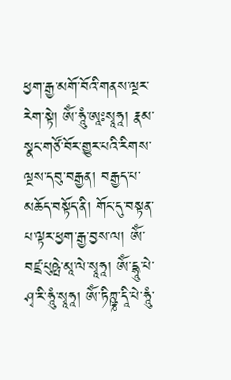ཕྱག་རྒྱ་མགོ་བོའི་གནས་ལྔར་རེག་སྟེ། ཨོཾ་ཧཱུཾ་ཨཱཿསྭཱཧཱ། རྣམ་སྣང་གཙོ་བོར་གྱུར་པའི་རིགས་ལྔས་དབུ་བརྒྱན། བརྒྱད་པ་མཆོད་བསྟོད་ནི། གོང་དུ་བསྟན་པ་ལྟར་ཕྱག་རྒྱ་བྱས་ལ། ཨོཾ་བཛྲ་པུཥྤེ་མཱ་ལེ་སྭཱཧཱ། ཨོཾ་དྷཱུ་པེ་ཤྭ་རི་ཧཱུཾ་སྭཱཧཱ། ཨོཾ་ཏིཀྵྞ་དཱི་པེ་ཧཱུཾ་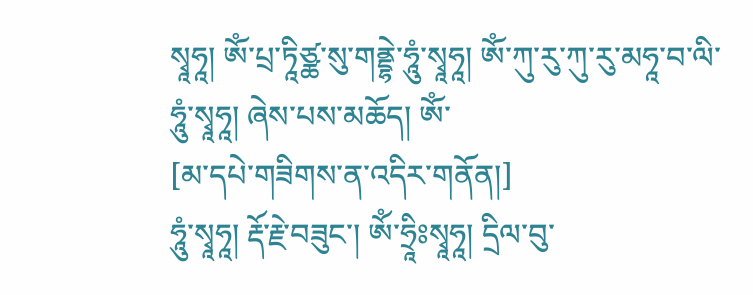སྭཱཧཱ། ཨོཾ་པྲ་ཏཱིཙྪ་སུ་གནྡྷེ་ཧཱུཾ་སྭཱཧཱ། ཨོཾ་ཀུ་རུ་ཀུ་རུ་མཧཱ་བ་ལི་ཧཱུཾ་སྭཱཧཱ། ཞེས་པས་མཆོད། ཨོཾ་
[མ་དཔེ་གཟིགས་ན་འདིར་གནོན།]
ཧཱུཾ་སྭཱཧཱ། རྡོ་རྗེ་བཟུང་། ཨོཾ་ཧྲཱིཿསྭཱཧཱ། དྲིལ་བུ་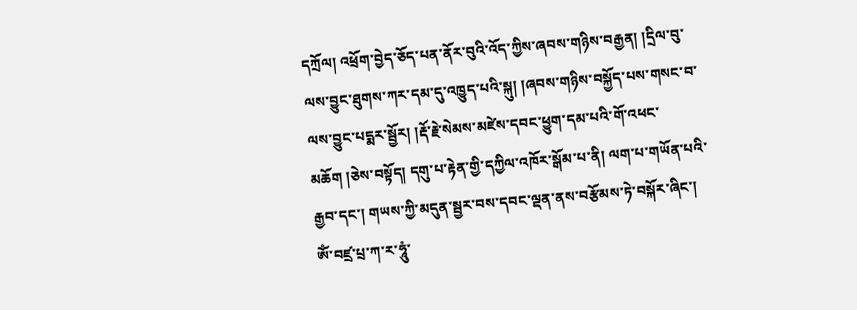དཀྲོལ། འཕྲོག་བྱེད་ཅོད་པན་ནོར་བུའི་འོད་ཀྱིས་ཞབས་གཉིས་བརྒྱན། །དྲིལ་བུ་ལས་བྱུང་ཐུགས་ཀར་དམ་དུ་འཁྱུད་པའི་སྐུ། །ཞབས་གཉིས་བསྐྱོད་པས་གསང་བ་ལས་བྱུང་པདྨར་སྦྱོར། །རྡོ་རྗེ་སེམས་མཛེས་དབང་ཕྱུག་དམ་པའི་གོ་འཕང་མཆོག །ཅེས་བསྟོད། དགུ་པ་རྟེན་གྱི་དཀྱིལ་འཁོར་སྒོམ་པ་ནི། ལག་པ་གཡོན་པའི་རྒྱབ་དང་། གཡས་ཀྱི་མདུན་སྦྱར་བས་དབང་ལྡན་ནས་བརྩོམས་ཏེ་བསྐོར་ཞིང་། ཨོཾ་བཛྲ་པྲ་ཀ་ར་ཧཱུཾ་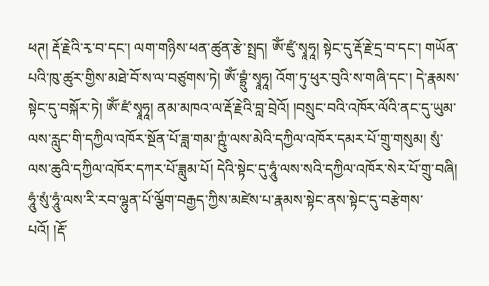ཕཊ། རྡོ་རྗེའི་རྭ་བ་དང་། ལག་གཉིས་ཕན་ཚུན་རྩེ་སྤྲད། ཨོཾ་ཛུཾ་སྭཱཧཱ། སྟེང་དུ་རྡོ་རྗེ་དྲ་བ་དང་། གཡོན་པའི་ཁུ་ཚུར་གྱིས་མཐེ་བོ་ས་ལ་བཙུགས་ཏེ། ཨོཾ་བྷྲུཾ་སྭཱཧཱ། འོག་ཏུ་ཕུར་བུའི་ས་གཞི་དང་། དེ་རྣམས་སྟེང་དུ་བསྐོར་ཏེ། ཨོཾ་ཛཾ་སྭཱཧཱ། ནམ་མཁའ་ལ་རྡོ་རྗེའི་བླ་བྲེའོ། །བསྲུང་བའི་འཁོར་ལོའི་ནང་དུ་ཡུམ་ལས་རླུང་གི་དཀྱིལ་འཁོར་སྔོན་པོ་ཟླ་གམ་ཀྵུཾ་ལས་མེའི་དཀྱིལ་འཁོར་དམར་པོ་གྲུ་གསུམ། སུཾ་ལས་ཆུའི་དཀྱིལ་འཁོར་དཀར་པོ་ཟླུམ་པོ། དེའི་སྟེང་དུ་ཧཱུཾ་ལས་སའི་དཀྱིལ་འཁོར་སེར་པོ་གྲུ་བཞི། ཧཱུཾ་སུཾ་ཧཱུཾ་ལས་རི་རབ་ལྷུན་པོ་ལྕོག་བརྒྱད་ཀྱིས་མཛེས་པ་རྣམས་སྟེང་ནས་སྟེང་དུ་བརྩེགས་པའོ། །རྡོ་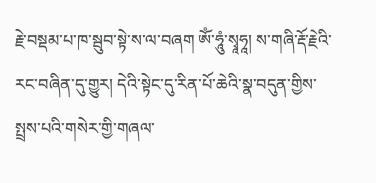རྗེ་བསྡམ་པ་ཁ་སྦུབ་སྟེ་ས་ལ་བཞག ཨོཾ་ཧཱུཾ་སྭཱཧཱ། ས་གཞི་རྡོ་རྗེའི་རང་བཞིན་དུ་གྱུར། དེའི་སྟེང་དུ་རིན་པོ་ཆེའི་སྣ་བདུན་གྱིས་སྤྲས་པའི་གསེར་གྱི་གཞལ་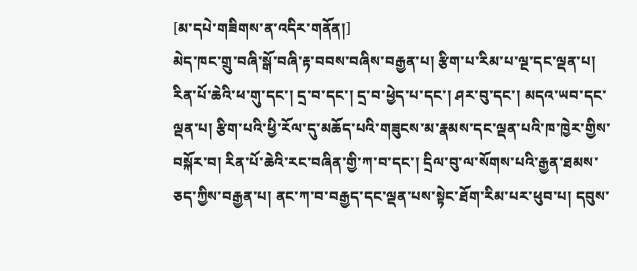[མ་དཔེ་གཟིགས་ན་འདིར་གནོན།]
མེད་ཁང་གྲུ་བཞི་སྒོ་བཞི་རྟ་བབས་བཞིས་བརྒྱན་པ། རྩིག་པ་རིམ་པ་ལྔ་དང་ལྡན་པ། རིན་པོ་ཆེའི་ཕ་གུ་དང་། དྲ་བ་དང་། དྲ་བ་ཕྱེད་པ་དང་། ཤར་བུ་དང་། མདའ་ཡབ་དང་ལྡན་པ། རྩིག་པའི་ཕྱི་རོལ་དུ་མཆོད་པའི་གཟུངས་མ་རྣམས་དང་ལྡན་པའི་ཁ་ཁྱེར་གྱིས་བསྐོར་བ། རིན་པོ་ཆེའི་རང་བཞིན་གྱི་ཀ་བ་དང་། དྲིལ་བུ་ལ་སོགས་པའི་རྒྱན་ཐམས་ཅད་ཀྱིས་བརྒྱན་པ། ནང་ཀ་བ་བརྒྱད་དང་ལྡན་པས་སྟེང་ཐོག་རིམ་པར་ཕུབ་པ། དབུས་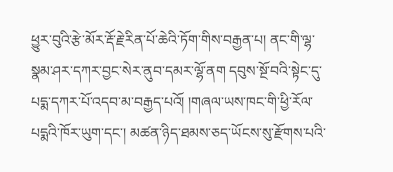ཕྱུར་བུའི་རྩེ་མོར་རྡོ་རྗེ་རིན་པོ་ཆེའི་ཏོག་གིས་བརྒྱན་པ། ནང་གི་ལྷ་སྣམ་ཤར་དཀར་བྱང་སེར་ནུབ་དམར་ལྷོ་ནག དབུས་སྔོ་བའི་སྟེང་དུ་པདྨ་དཀར་པོ་འདབ་མ་བརྒྱད་པའོ། །གཞལ་ཡས་ཁང་གི་ཕྱི་རོལ་པདྨའི་ཁོར་ཡུག་དང་། མཚན་ཉིད་ཐམས་ཅད་ཡོངས་སུ་རྫོགས་པའི་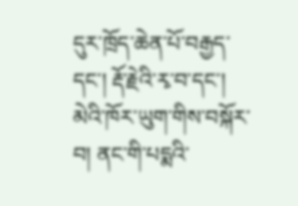དུར་ཁྲོད་ཆེན་པོ་བརྒྱད་དང་། རྡོ་རྗེའི་རྭ་བ་དང་། མེའི་ཁོར་ཡུག་གིས་བསྐོར་བ། ནང་གི་པདྨའི་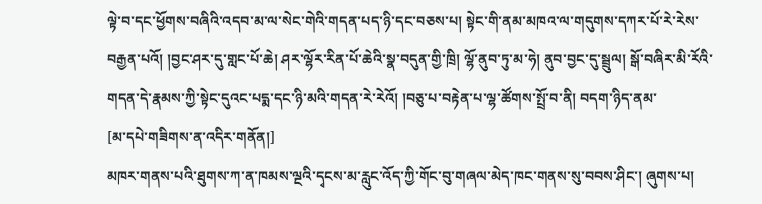ལྟེ་བ་དང་ཕྱོགས་བཞིའི་འདབ་མ་ལ་སེང་གེའི་གདན་པད་ཉི་དང་བཅས་པ། སྟེང་གི་ནམ་མཁའ་ལ་གདུགས་དཀར་པོ་རེ་རེས་བརྒྱན་པའོ། །བྱང་ཤར་དུ་གླང་པོ་ཆེ། ཤར་ལྷོར་རིན་པོ་ཆེའི་སྣ་བདུན་གྱི་ཁྲི། ལྷོ་ནུབ་ཏུ་མ་ཧེ། ནུབ་བྱང་དུ་སྦྲུལ། སྒོ་བཞིར་མི་རོའི་གདན་དེ་རྣམས་ཀྱི་སྟེང་དུའང་པདྨ་དང་ཉི་མའི་གདན་རེ་རེའོ། །བཅུ་པ་བརྟེན་པ་ལྷ་ཚོགས་སྤྲོ་བ་ནི། བདག་ཉིད་ནམ་
[མ་དཔེ་གཟིགས་ན་འདིར་གནོན།]
མཁར་གནས་པའི་ཐུགས་ཀ་ན་ཁམས་ལྔའི་དྭངས་མ་རླུང་འོད་ཀྱི་གོང་བུ་གཞལ་མེད་ཁང་གནས་སུ་བབས་ཤིང་། ཞུགས་པ།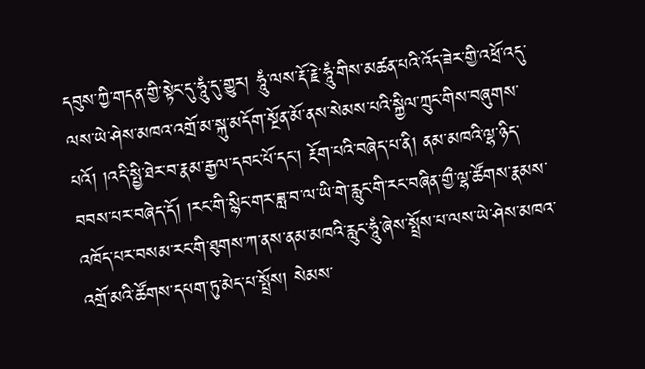དབུས་ཀྱི་གདན་གྱི་སྟེང་དུ་ཧཱུཾ་དུ་གྱུར། ཧཱུཾ་ལས་རྡོ་རྗེ་ཧཱུཾ་གིས་མཚན་པའི་འོད་ཟེར་གྱི་འཕྲོ་འདུ་ལས་ཡེ་ཤེས་མཁའ་འགྲོ་མ་སྐུ་མདོག་སྔོན་མོ་ནས་སེམས་པའི་སྐྱིལ་ཀྲུང་གིས་བཞུགས་པའོ། །འདི་སྤྱི་ཐེར་བ་རྣམ་རྒྱལ་དབང་པོ་དང་། རྔོག་པའི་བཞེད་པ་ནི། ནམ་མཁའི་ལྷ་ཉིད་བབས་པར་བཞེད་དོ། །རང་གི་སྙིང་གར་ཟླ་བ་ལ་ཡི་གེ་རླུང་གི་རང་བཞིན་གྱྀ་ལྷ་ཚོགས་རྣམས་འཁོད་པར་བསམ་རང་གི་ཐུགས་ཀ་ནས་ནམ་མཁའི་རླུང་ཧཱུཾ་ཞེས་སྤྲོས་པ་ལས་ཡེ་ཤེས་མཁའ་འགྲོ་མའི་ཚོགས་དཔག་ཏུ་མེད་པ་སྤྲོས། སེམས་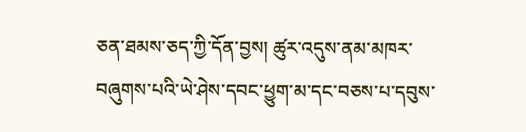ཅན་ཐམས་ཅད་ཀྱི་དོན་བྱས། ཚུར་འདུས་ནམ་མཁར་བཞུགས་པའི་ཡེ་ཤེས་དབང་ཕྱུག་མ་དང་བཅས་པ་དབུས་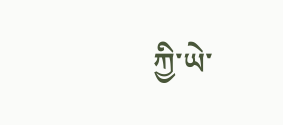ཀྱི་ཡེ་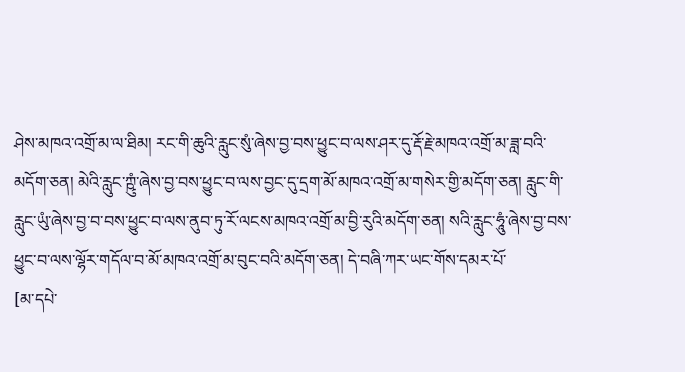ཤེས་མཁའ་འགྲོ་མ་ལ་ཐིམ། རང་གི་ཆུའི་རླུང་སུཾ་ཞེས་བྱ་བས་ཕྱུང་བ་ལས་ཤར་དུ་རྡོ་རྗེ་མཁའ་འགྲོ་མ་ཟླ་བའི་མདོག་ཅན། མེའི་རླུང་ཀྵུཾ་ཞེས་བྱ་བས་ཕྱུང་བ་ལས་བྱང་དུ་དྲག་མོ་མཁའ་འགྲོ་མ་གསེར་གྱི་མདོག་ཅན། རླུང་གི་རླུང་ཡུཾ་ཞེས་བྱ་བ་བས་ཕྱུང་བ་ལས་ནུབ་ཏུ་རོ་ལངས་མཁའ་འགྲོ་མ་བྱི་རུའི་མདོག་ཅན། སའི་རླུང་ཧཱུཾ་ཞེས་བྱ་བས་ཕྱུང་བ་ལས་ལྷོར་གདོལ་བ་མོ་མཁའ་འགྲོ་མ་བུང་བའི་མདོག་ཅན། དེ་བཞི་ཀར་ཡང་གོས་དམར་པོ་
[མ་དཔེ་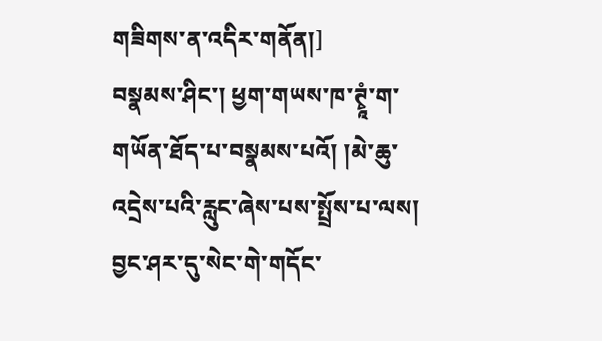གཟིགས་ན་འདིར་གནོན།]
བསྣམས་ཤིང་། ཕྱག་གཡས་ཁ་ཊྭཱཾ་ག་གཡོན་ཐོད་པ་བསྣམས་པའོ། །མེ་ཆུ་འདྲེས་པའི་རླུང་ཞེས་པས་སྤྲོས་པ་ལས། བྱང་ཤར་དུ་སེང་གེ་གདོང་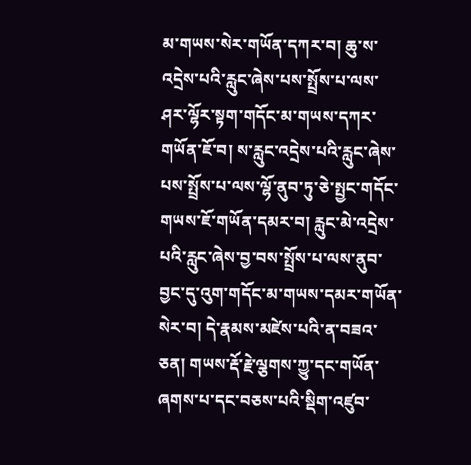མ་གཡས་སེར་གཡོན་དཀར་བ། ཆུ་ས་འདྲེས་པའི་རླུང་ཞེས་པས་སྤྲོས་པ་ལས་ཤར་ལྷོར་སྟག་གདོང་མ་གཡས་དཀར་གཡོན་ཇོ་བ། ས་རླུང་འདྲེས་པའི་རླུང་ཞེས་པས་སྤྲོས་པ་ལས་ལྷོ་ནུབ་ཏུ་ཅེ་སྤྱང་གདོང་གཡས་ཇོ་གཡོན་དམར་བ། རླུང་མེ་འདྲེས་པའི་རླུང་ཞེས་བྱ་བས་སྤྲོས་པ་ལས་ནུབ་བྱང་དུ་འུག་གདོང་མ་གཡས་དམར་གཡོན་སེར་བ། དེ་རྣམས་མཛེས་པའི་ན་བཟའ་ཅན། གཡས་རྡོ་རྗེ་ལྕགས་ཀྱུ་དང་གཡོན་ཞགས་པ་དང་བཅས་པའི་སྡིག་འཛུབ་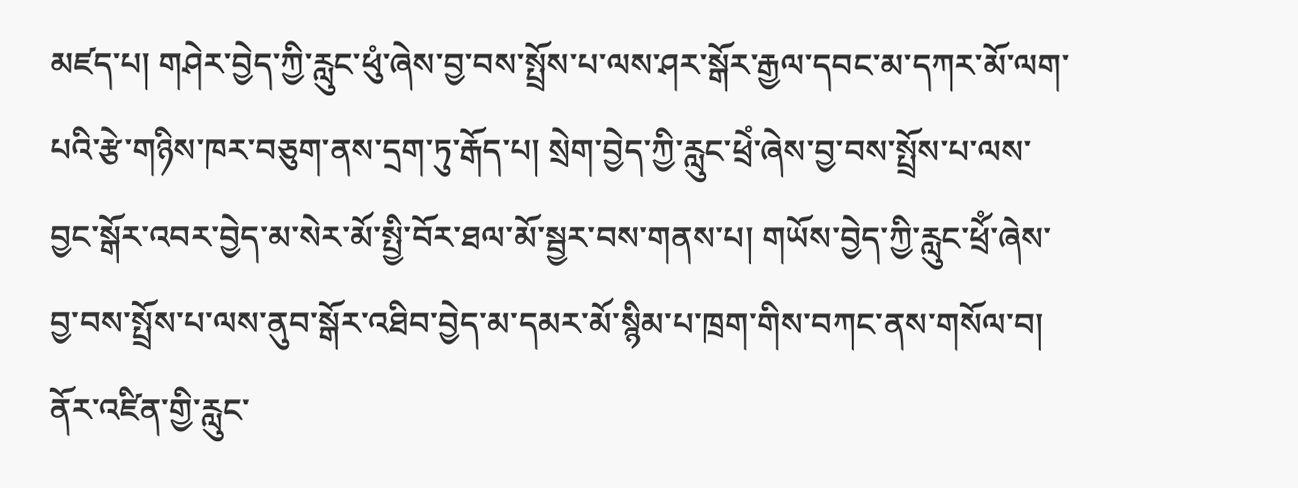མཛད་པ། གཤེར་བྱེད་ཀྱི་རླུང་ཕུཾ་ཞེས་བྱ་བས་སྤྲོས་པ་ལས་ཤར་སྒོར་རྒྱལ་དབང་མ་དཀར་མོ་ལག་པའི་རྩེ་གཉིས་ཁར་བཅུག་ནས་དྲག་ཏུ་རྒོད་པ། སྲེག་བྱེད་ཀྱི་རླུང་ཕྲེཾ་ཞེས་བྱ་བས་སྤྲོས་པ་ལས་བྱང་སྒོར་འབར་བྱེད་མ་སེར་མོ་སྤྱི་བོར་ཐལ་མོ་སྦྱར་བས་གནས་པ། གཡོས་བྱེད་ཀྱི་རླུང་ཕྲོཾ་ཞེས་བྱ་བས་སྤྲོས་པ་ལས་ནུབ་སྒོར་འཐིབ་བྱེད་མ་དམར་མོ་སྙིམ་པ་ཁྲག་གིས་བཀང་ནས་གསོལ་བ། ནོར་འཛིན་གྱི་རླུང་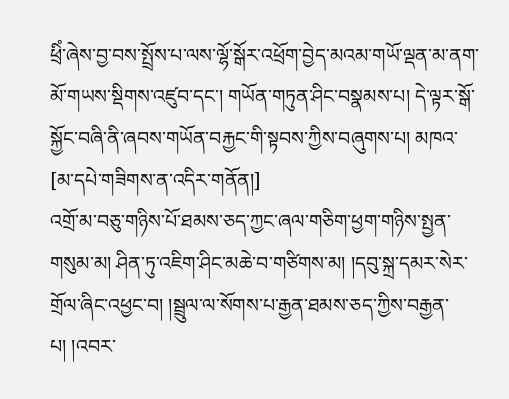ཕྲིཾ་ཞེས་བྱ་བས་སྤྲོས་པ་ལས་ལྷོ་སྒོར་འཕྲོག་བྱེད་མའམ་གཡོ་ལྡན་མ་ནག་མོ་གཡས་སྡིགས་འཛུབ་དང་། གཡོན་གཏུན་ཤིང་བསྣམས་པ། དེ་ལྟར་སྒོ་སྐྱོང་བཞི་ནི་ཞབས་གཡོན་བརྐྱང་གི་སྟབས་ཀྱིས་བཞུགས་པ། མཁའ་
[མ་དཔེ་གཟིགས་ན་འདིར་གནོན།]
འགྲོ་མ་བཅུ་གཉིས་པོ་ཐམས་ཅད་ཀྱང་ཞལ་གཅིག་ཕྱག་གཉིས་སྤྱན་གསུམ་མ། ཤིན་ཏུ་འཇིག་ཤིང་མཆེ་བ་གཙིགས་མ། །དབུ་སྐྲ་དམར་སེར་གྲོལ་ཞིང་འཕྱང་བ། །སྦྲུལ་ལ་སོགས་པ་རྒྱན་ཐམས་ཅད་ཀྱིས་བརྒྱན་པ། །འབར་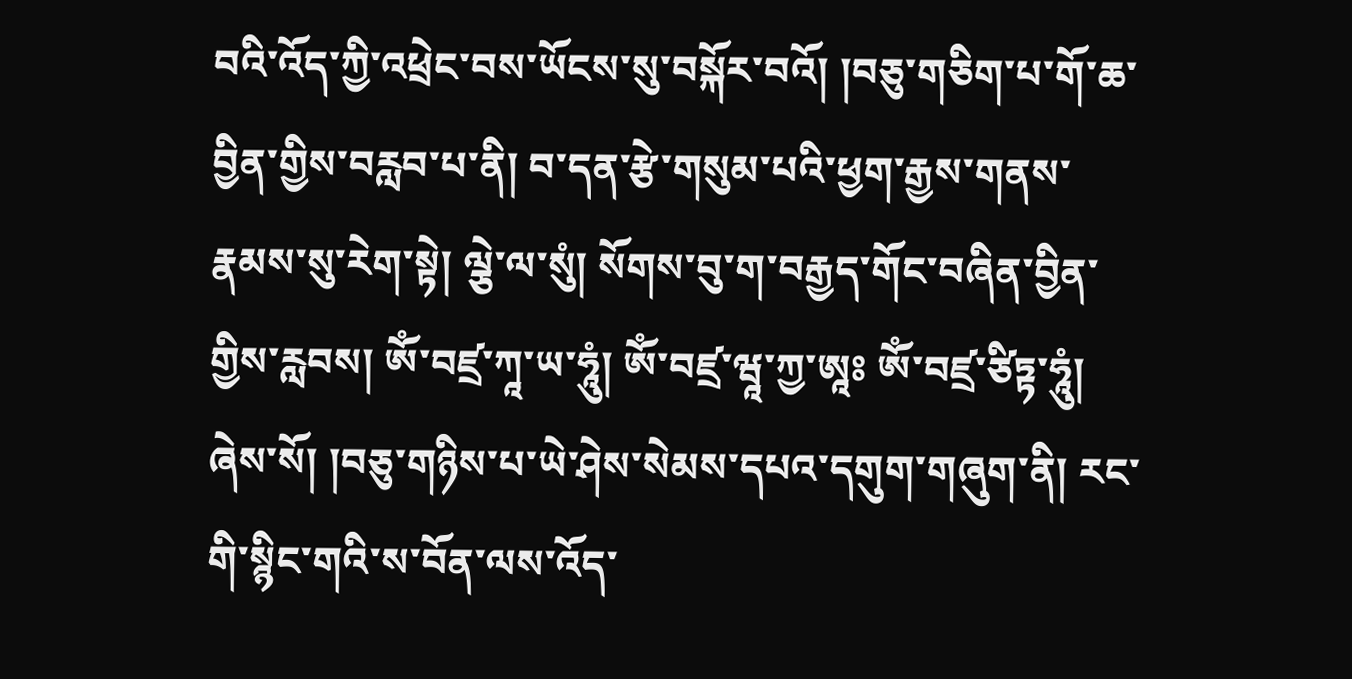བའི་འོད་ཀྱི་འཕྲེང་བས་ཡོངས་སུ་བསྐོར་བའོ། །བཅུ་གཅིག་པ་གོ་ཆ་བྱིན་གྱིས་བརླབ་པ་ནི། བ་དན་རྩེ་གསུམ་པའི་ཕྱག་རྒྱས་གནས་རྣམས་སུ་རེག་སྟེ། ལྕེ་ལ་སུཾ། སོགས་བུ་ག་བརྒྱད་གོང་བཞིན་བྱིན་གྱིས་རླབས། ཨོཾ་བཛྲ་ཀཱ་ཡ་ཧཱུཾ། ཨོཾ་བཛྲ་ཝཱ་ཀྱ་ཨཱཿ ཨོཾ་བཛྲ་ཙིཏྟ་ཧཱུཾ། ཞེས་སོ། །བཅུ་གཉིས་པ་ཡེ་ཤེས་སེམས་དཔའ་དགུག་གཞུག་ནི། རང་གི་སྙིང་གའི་ས་བོན་ལས་འོད་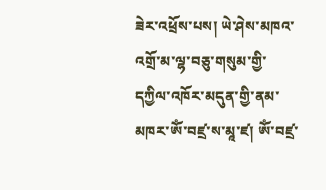ཟེར་འཕྲོས་པས། ཡེ་ཤེས་མཁའ་འགྲོ་མ་ལྷ་བཅུ་གསུམ་གྱི་དཀྱིལ་འཁོར་མདུན་གྱི་ནམ་མཁར་ཨོཾ་བཛྲ་ས་མཱ་ཛ། ཨོཾ་བཛྲ་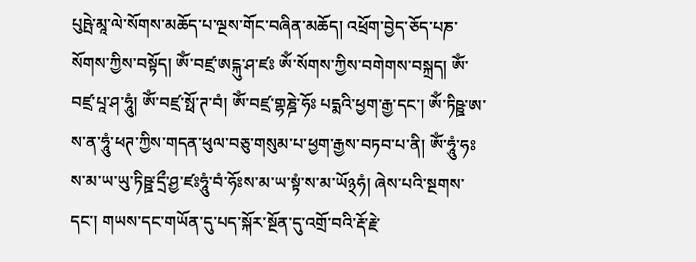པུཥྤེ་མཱ་ལེ་སོགས་མཆོད་པ་ལྔས་གོང་བཞིན་མཆོད། འཕྲོག་བྱེད་ཅོད་པཎ་སོགས་ཀྱིས་བསྟོད། ཨོཾ་བཛྲ་ཨངྐུ་ཤ་ཛཿ ཨོཾ་སོགས་ཀྱིས་བགེགས་བསྐྲད། ཨོཾ་བཛྲ་པཱ་ཤ་ཧཱུཾ། ཨོཾ་བཛྲ་སྥོ་ཊ་བཾ། ཨོཾ་བཛྲ་གྷཎྜེ་ཧོཿ པདྨའི་ཕྱག་རྒྱ་དང་། ཨོཾ་ཏིཥྛ་ཨ་ས་ན་ཧཱུཾ་ཕཊ་ཀྱིས་གདན་ཕུལ་བཅུ་གསུམ་པ་ཕྱག་རྒྱས་བཏབ་པ་ནི། ཨོཾ་ཧཱུཾ་ཧཿས་མ་ཡ་ཡུ་ཏིཥྛ་དྲྀ་ཤྱ་ཛཿཧཱུཾ་བཾ་ཧོཿས་མ་ཡ་སྟཾ་ས་མ་ཡོ྅ཧཾ། ཞེས་པའི་སྔགས་དང་། གཡས་དང་གཡོན་དུ་པད་སྐོར་སྔོན་དུ་འགྲོ་བའི་རྡོ་རྗེ་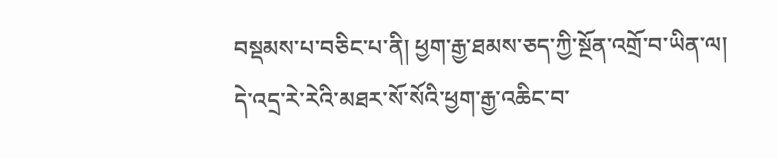བསྡམས་པ་བཅིང་པ་ནི། ཕྱག་རྒྱ་ཐམས་ཅད་ཀྱི་སྔོན་འགྲོ་བ་ཡིན་ལ། དེ་འདྲ་རེ་རེའི་མཐར་སོ་སོའི་ཕྱག་རྒྱ་འཆིང་བ་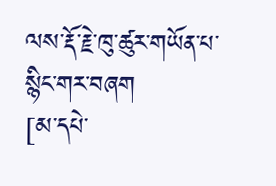ལས་རྡོ་རྗེ་ཁུ་ཚུར་གཡོན་པ་སྙིང་གར་བཞག
[མ་དཔེ་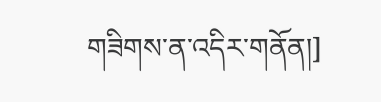གཟིགས་ན་འདིར་གནོན།]